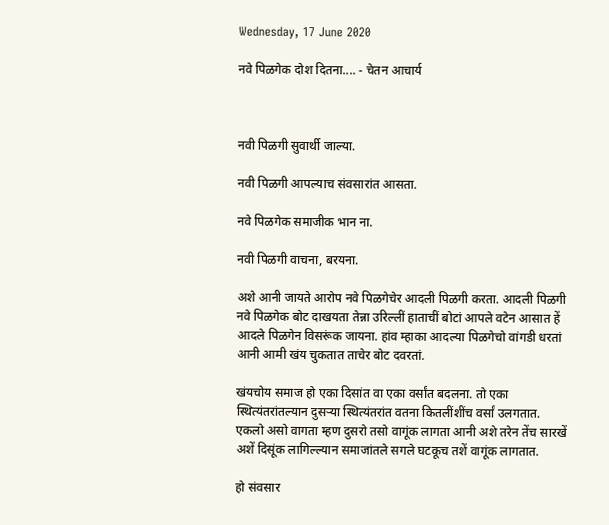Wednesday, 17 June 2020

नवे पिळगेक दोश दितना.... - चेतन आचार्य



नवी पिळगी सुवार्थी जाल्या.

नवी पिळगी आपल्याच संवसारांत आसता.

नवे पिळगेक समाजीक भान ना.

नवी पिळगी वाचना, बरयना.

अशे आनी जायते आरोप नवे पिळगेचेर आदली पिळगी करता. आदली पिळगी नवे पिळगेक बोट दाखयता तेन्ना उरिल्लीं हाताचीं बोटां आपले वटेन आसात हें आदले पिळगेन विसरूंक जायना. हांव म्हाका आदल्या पिळगेचो वांगडी धरतां आनी आमी खंय चुकतात ताचेर बोट दवरतां.

खंयचोय समाज हो एका दिसांत वा एका वर्सांत बदलना. तो एका स्थित्यंतरांतल्यान दुसऱ्या स्थित्यंतरांत वतना कितलींशींच वर्सां उलगतात. एकलो असो वागता म्हण दुसरो तसो वागूंक लागता आनी अशे तरेन तेंच सारखें अशें दिसूंक लागिल्ल्यान समाजांतले सगले घटकूच तशें वागूंक लागतात.

हो संवसार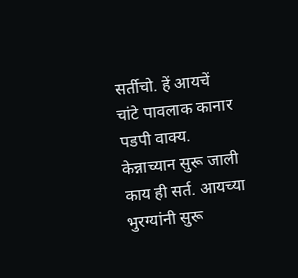सर्तीचो. हें आयचें चांटे पावलाक कानार पडपी वाक्य. केन्नाच्यान सुरू जाली काय ही सर्त. आयच्या भुरग्यांनी सुरू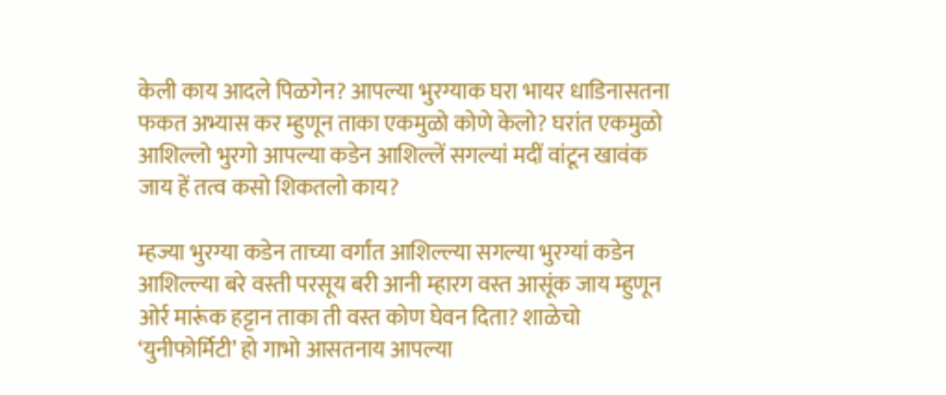केली काय आदले पिळगेन? आपल्या भुरग्याक घरा भायर धाडिनासतना फकत अभ्यास कर म्हुणून ताका एकमुळो कोणे केलो? घरांत एकमुळो आशिल्लो भुरगो आपल्या कडेन आशिल्लें सगल्यां मदीं वांटून खावंक जाय हें तत्व कसो शिकतलो काय?

म्हज्या भुरग्या कडेन ताच्या वर्गांत आशिल्ल्या सगल्या भुरग्यां कडेन आशिल्ल्या बरे वस्ती परसूय बरी आनी म्हारग वस्त आसूंक जाय म्हुणून ओर्र मारूंक हट्टान ताका ती वस्त कोण घेवन दिता? शाळेचो ‘युनीफोर्मिटी’ हो गाभो आसतनाय आपल्या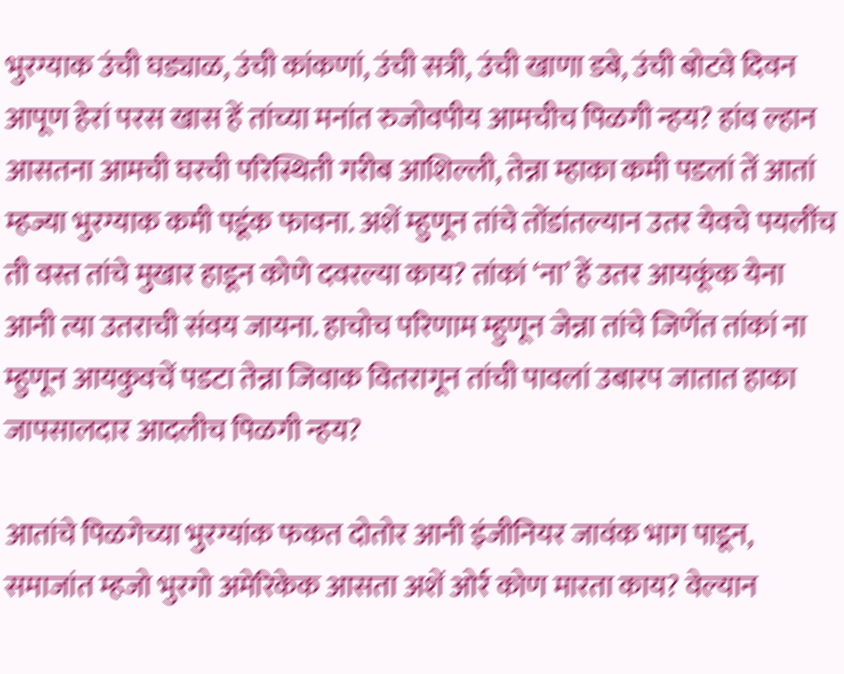भुरग्याक उंची घड्याळ, उंची कांकणां, उंची सत्री, उंची खाणा डबे, उंची बोटवे दिवन आपूण हेरां परस खास हें तांच्या मनांत रुजोवपीय आमचीच पिळगी न्हय? हांव ल्हान आसतना आमची घरची परिस्थिती गरीब आशिल्ली, तेन्ना म्हाका कमी पडलां तें आतां म्हज्या भुरग्याक कमी पडूंक फावना. अशें म्हुणून तांचे तोंडांतल्यान उतर येवचे पयलींच ती वस्त तांचे मुखार हाडून कोणे दवरल्या काय? तांकां ‘ना’ हें उतर आयकूंक येना आनी त्या उतराची संवय जायना. हाचोच परिणाम म्हुणून जेन्ना तांचे जिणेंत तांकां ना म्हुणून आयकुवचें पडटा तेन्ना जिवाक वितरागून तांची पावलां उबारप जातात हाका जापसालदार आदलीच पिळगी न्हय?

आतांचे पिळगेच्या भुरग्यांक फकत दोतोर आनी इंजीनियर जावंक भाग पाडून, समाजांत म्हजो भुरगो अमेरिकेक आसता अशें ओर्र कोण मारता काय? वेल्यान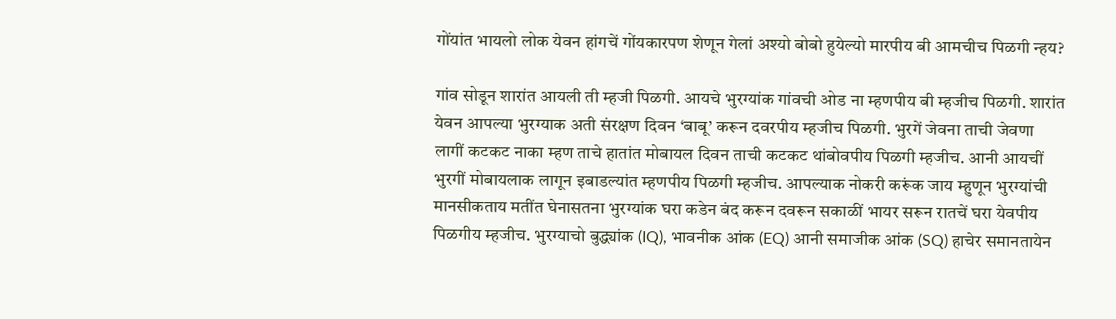गोंयांत भायलो लोक येवन हांगचें गोंयकारपण शेणून गेलां अश्यो बोबो हुयेल्यो मारपीय बी आमचीच पिळगी न्हय?

गांव सोडून शारांत आयली ती म्हजी पिळगी. आयचे भुरग्यांक गांवची ओड ना म्हणपीय बी म्हजीच पिळगी. शारांत येवन आपल्या भुरग्याक अती संरक्षण दिवन ‘बाबू’ करून दवरपीय म्हजीच पिळगी. भुरगें जेवना ताची जेवणा लागीं कटकट नाका म्हण ताचे हातांत मोबायल दिवन ताची कटकट थांबोवपीय पिळगी म्हजीच. आनी आयचीं भुरगीं मोबायलाक लागून इबाडल्यांत म्हणपीय पिळगी म्हजीच. आपल्याक नोकरी करूंक जाय म्हुणून भुरग्यांची मानसीकताय मतींत घेनासतना भुरग्यांक घरा कडेन बंद करून दवरून सकाळीं भायर सरून रातचें घरा येवपीय पिळगीय म्हजीच. भुरग्याचो बुद्ध्यांक (IQ), भावनीक आंक (EQ) आनी समाजीक आंक (SQ) हाचेर समानतायेन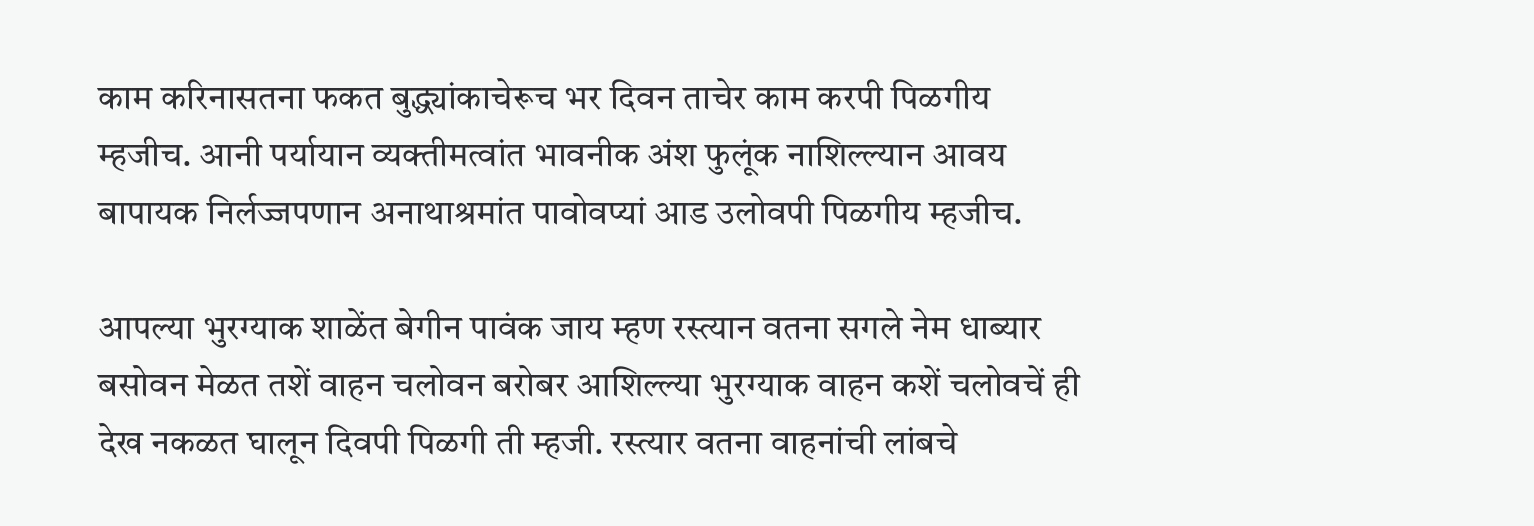काम करिनासतना फकत बुद्ध्यांकाचेरूच भर दिवन ताचेर काम करपी पिळगीय म्हजीच. आनी पर्यायान व्यक्तीमत्वांत भावनीक अंश फुलूंक नाशिल्ल्यान आवय बापायक निर्लज्जपणान अनाथाश्रमांत पावोवप्यां आड उलोवपी पिळगीय म्हजीच.

आपल्या भुरग्याक शाळेंत बेगीन पावंक जाय म्हण रस्त्यान वतना सगले नेम धाब्यार बसोवन मेळत तशें वाहन चलोवन बरोबर आशिल्ल्या भुरग्याक वाहन कशें चलोवचें ही देख नकळत घालून दिवपी पिळगी ती म्हजी. रस्त्यार वतना वाहनांची लांबचे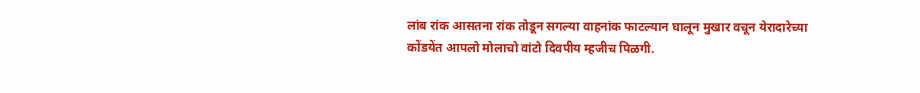लांब रांक आसतना रांक तोडून सगल्या वाहनांक फाटल्यान घालून मुखार वचून येरादारेच्या कोंडयेंत आपलो मोलाचो वांटो दिवपीय म्हजीच पिळगी.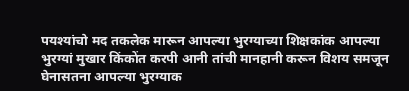पयश्यांचो मद तकलेक मारून आपल्या भुरग्याच्या शिक्षकांक आपल्या भुरग्यां मुखार किंकोंत करपी आनी तांची मानहानी करून विशय समजून घेनासतना आपल्या भुरग्याक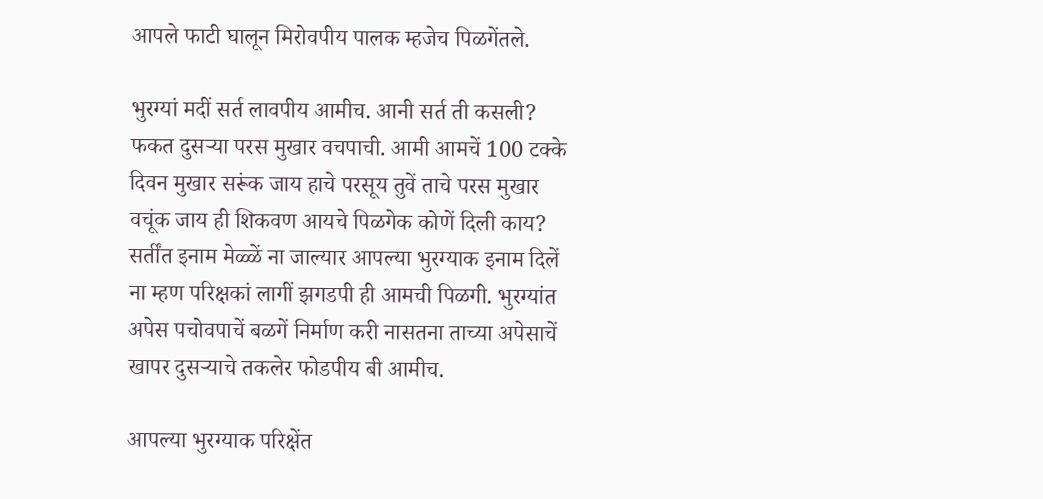आपले फाटी घालून मिरोवपीय पालक म्हजेच पिळगेंतले.

भुरग्यां मदीं सर्त लावपीय आमीच. आनी सर्त ती कसली? फकत दुसऱ्या परस मुखार वचपाची. आमी आमचें 100 टक्के दिवन मुखार सरूंक जाय हाचे परसूय तुवें ताचे परस मुखार वचूंक जाय ही शिकवण आयचे पिळगेक कोणें दिली काय? सर्तींत इनाम मेळ्ळें ना जाल्यार आपल्या भुरग्याक इनाम दिलें ना म्हण परिक्षकां लागीं झगडपी ही आमची पिळगी. भुरग्यांत अपेस पचोवपाचें बळगें निर्माण करी नासतना ताच्या अपेसाचें खापर दुसऱ्याचे तकलेर फोडपीय बी आमीच.

आपल्या भुरग्याक परिक्षेंत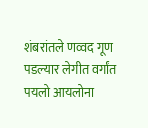शंबरांतले णव्वद गूण पडल्यार लेगीत वर्गांत पयलो आयलोना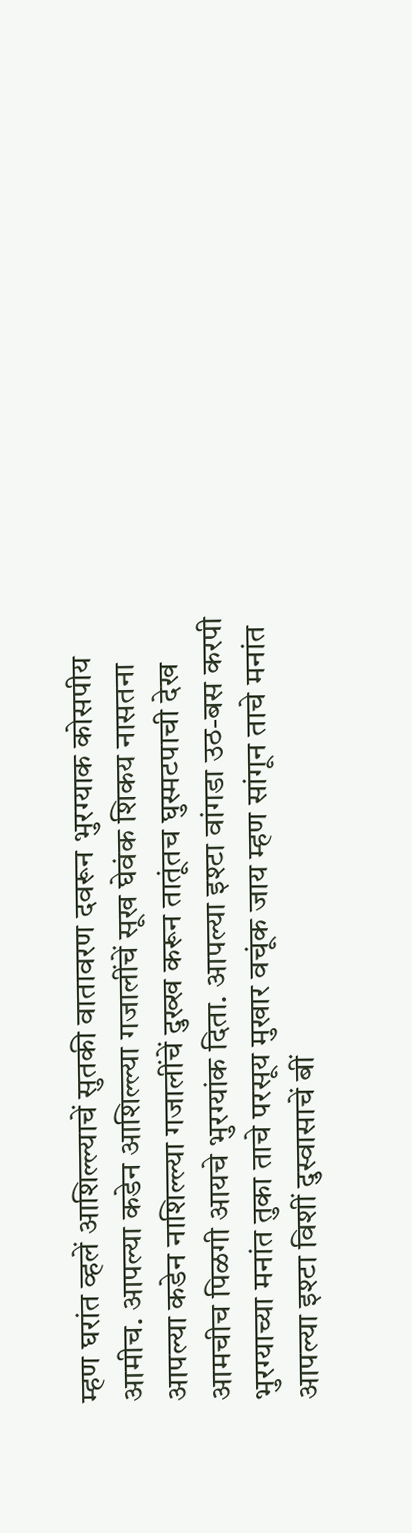म्हण घरांत व्हलें आशिल्ल्याचें सुतकी वातावरण दवरून भुरग्याक कोसपीय आमीच. आपल्या कडेन आशिल्ल्या गजालींचें सूख घेवंक शिकय नासतना आपल्या कडेन नाशिल्ल्या गजालींचें दुख्ख करून तातूंतच घुस्मटपाची देख आमचीच पिळगी आयचे भुरग्यांक दिता. आपल्या इश्टा वांगडा उठ-बस करपी भुरग्याच्या मनांत तुका ताचे परसूय मुखार वचूंक जाय म्हण सांगून ताचे मनांत आपल्या इश्टा विशीं दुस्वासाचें बीं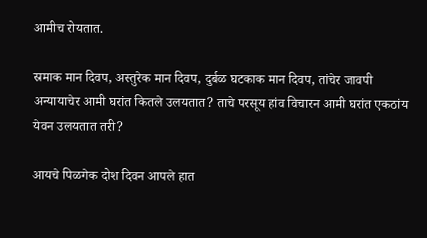आमीच रोयतात.

स्रमाक मान दिवप, अस्तुरेक मान दिवप, दुर्बळ घटकाक मान दिवप, तांचेर जावपी अन्यायाचेर आमी घरांत कितले उलयतात? ताचे परसूय हांव विचारन आमी घरांत एकठांय येवन उलयतात तरी?

आयचे पिळगेक दोश दिवन आपले हात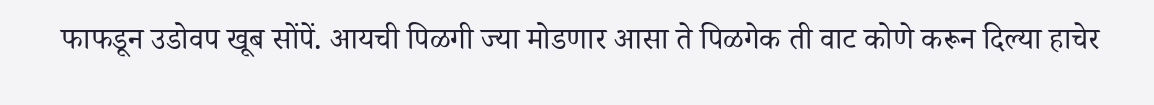फाफडून उडोवप खूब सोंपें. आयची पिळगी ज्या मोडणार आसा ते पिळगेक ती वाट कोणे करून दिल्या हाचेर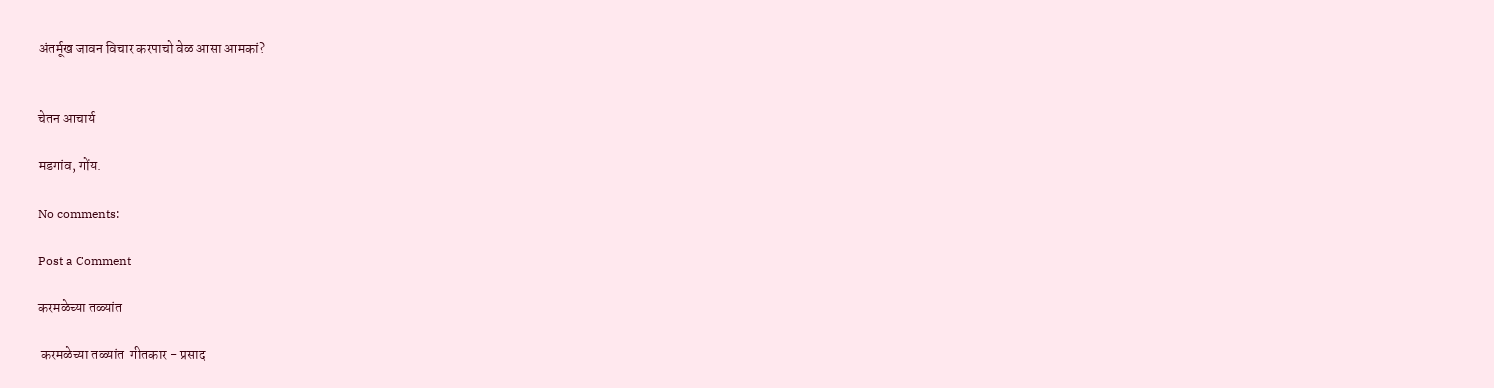अंतर्मूख जावन विचार करपाचो वेळ आसा आमकां?


चेतन आचार्य

मडगांव, गोंय.

No comments:

Post a Comment

करमळेच्या तळ्यांत

 करमळेच्या तळ्यांत  गीतकार - प्रसाद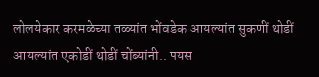लोलयेकार करमळेच्या तळ्यांत भोंवडेक आयल्यांत सुकणीं थोडीं आयल्यांत एकोडीं थोडीं चोंब्यांनी.. पयस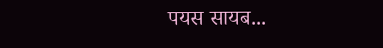पयस सायब...